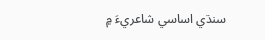سنڌي اساسي شاعريءَ ۾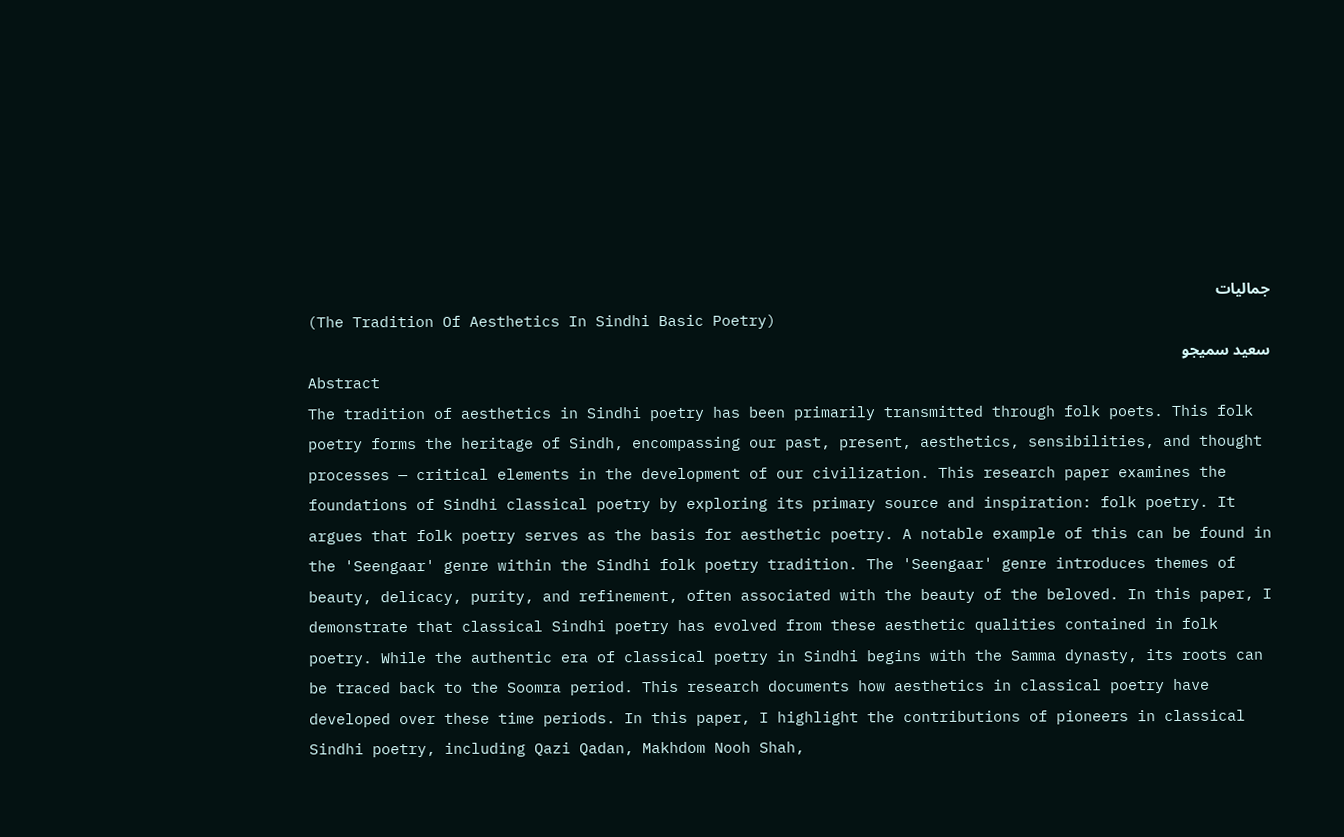جماليات
(The Tradition Of Aesthetics In Sindhi Basic Poetry)
سعيد سميجو
Abstract
The tradition of aesthetics in Sindhi poetry has been primarily transmitted through folk poets. This folk poetry forms the heritage of Sindh, encompassing our past, present, aesthetics, sensibilities, and thought processes — critical elements in the development of our civilization. This research paper examines the foundations of Sindhi classical poetry by exploring its primary source and inspiration: folk poetry. It argues that folk poetry serves as the basis for aesthetic poetry. A notable example of this can be found in the 'Seengaar' genre within the Sindhi folk poetry tradition. The 'Seengaar' genre introduces themes of beauty, delicacy, purity, and refinement, often associated with the beauty of the beloved. In this paper, I demonstrate that classical Sindhi poetry has evolved from these aesthetic qualities contained in folk poetry. While the authentic era of classical poetry in Sindhi begins with the Samma dynasty, its roots can be traced back to the Soomra period. This research documents how aesthetics in classical poetry have developed over these time periods. In this paper, I highlight the contributions of pioneers in classical Sindhi poetry, including Qazi Qadan, Makhdom Nooh Shah,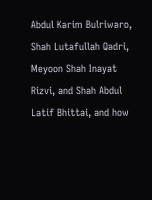Abdul Karim Bulriwaro, Shah Lutafullah Qadri, Meyoon Shah Inayat Rizvi, and Shah Abdul Latif Bhittai, and how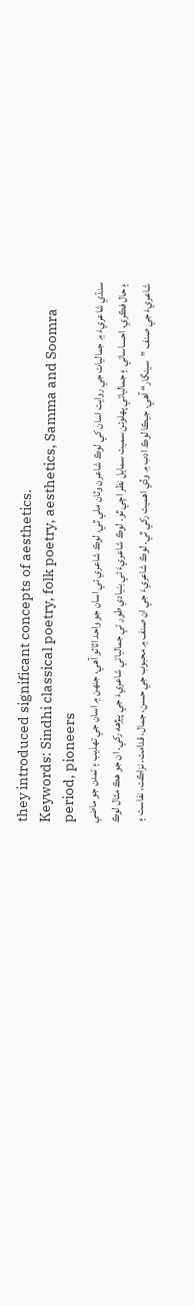they introduced significant concepts of aesthetics.
Keywords: Sindhi classical poetry, folk poetry, aesthetics, Samma and Soomra period, pioneers
سنڌي شاعريءَ ۾ جماليات جي روايت اسان کي لوڪ شاعرن وٽان ملي ٿي. لوڪ شاعري ئي اسان جو واحد اثاثو آهي، جنھن ۾ اسان جي تھذيب ۽ تمدن جو ماضي ۽ حال فڪري، احساساتي ۽ جمالياتي پھلوئن سميت سمايل نظر اچي ٿو. لوڪ شاعريءَ ئي بنيادي طور تي جمالياتي شاعريءَ جي پيڙهه رکي. ان جو هڪ مثال لوڪ شاعريءَ جي صنف ”سينگار“ آهي. جيڪا لوڪ ادب ۾ وڏي اهميت رکي ٿي. لوڪ شاعريءَ جي ان صنف ۾ محبوب جي حسن، جمال، قدامت، نزاڪت، نفاست ۽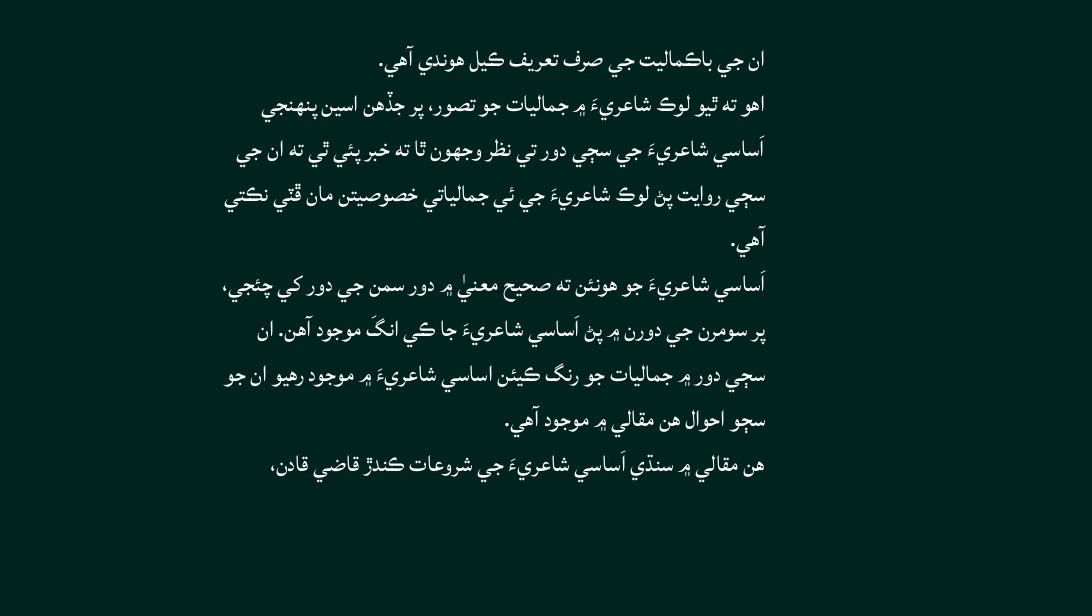ان جي باڪماليت جي صرف تعريف ڪيل هوندي آهي.
اهو ته ٿيو لوڪ شاعريءَ ۾ جماليات جو تصور، پر جڏهن اسين پنھنجي اَساسي شاعريءَ جي سڄي دور تي نظر وجهون ٿا ته خبر پئي ٿي ته ان جي سڄي روايت پڻ لوڪ شاعريءَ جي ئي جمالياتي خصوصيتن مان ڦٽي نڪتي آهي.
اَساسي شاعريءَ جو هونئن ته صحيح معنيٰ ۾ دور سمن جي دور کي چئجي، پر سومرن جي دورن ۾ پڻ اَساسي شاعريءَ جا ڪي انگَ موجود آهن. ان سڄي دور ۾ جماليات جو رنگ ڪيئن اساسي شاعريءَ ۾ موجود رهيو ان جو سڄو احوال هن مقالي ۾ موجود آهي.
هن مقالي ۾ سنڌي اَساسي شاعريءَ جي شروعات ڪندڙ قاضي قادن،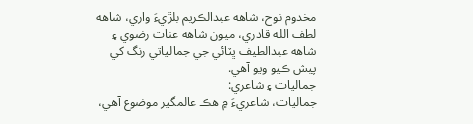مخدوم نوح، شاهه عبدالڪريم بلڙيءَ واري، شاهه لطف الله قادري، ميون شاهه عنات رضوي ۽ شاهه عبدالطيف ڀٽائي جي جمالياتي رنگ کي پيش ڪيو ويو آهي.
جماليات ۽ شاعري:
جماليات، شاعريءَ ۾ هڪ عالمگير موضوع آهي،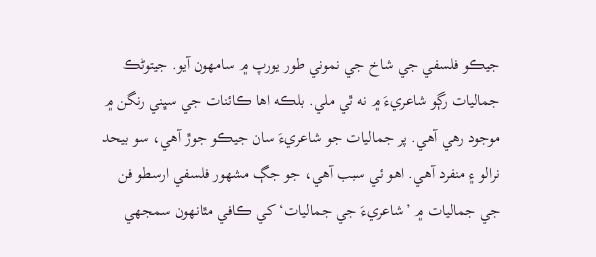جيڪو فلسفي جي شاخ جي نموني طور يورپ ۾ سامهون آيو. جيتوڻڪ جماليات رڳو شاعريءَ ۾ نه ٿي ملي. بلڪه اها ڪائنات جي سڀني رنگن ۾ موجود رهي آهي. پر جماليات جو شاعريءَ سان جيڪو جوڙ آهي، سو بيحد نرالو ۽ منفرد آهي. اهو ئي سبب آهي، جو جڳ مشھور فلسفي ارسطو فن جي جماليات ۾ ’شاعريءَ جي جماليات‘ کي ڪافي مٿانهون سمجهي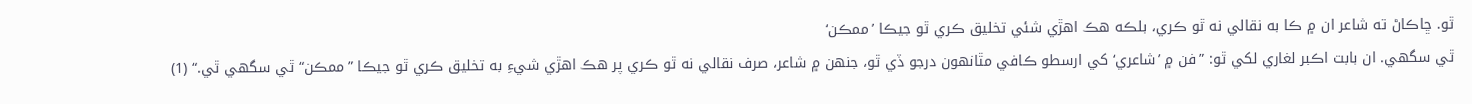ٿو. ڇاڪاڻ ته شاعر ان ۾ ڪا به نقالي نه ٿو ڪري، بلڪه هڪ اهڙي شئي تخليق ڪري ٿو جيڪا ’ممڪن‘
ٿي سگهي. ان بابت اڪبر لغاري لکي ٿو: ”فن ۾ ’شاعري‘ کي ارسطو ڪافي مٿانھون درجو ڏي ٿو، جنھن ۾ شاعر، صرف نقالي نه ٿو ڪري پر هڪ اهڙي شيءِ به تخليق ڪري ٿو جيڪا ”ممڪن“ ٿي سگهي ٿي.“ (1)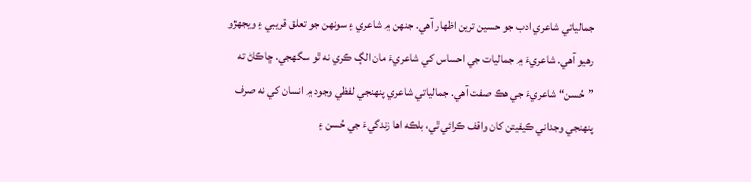جمالياتي شاعري ادب جو حسين ترين اظھار آهي. جنھن ۾ شاعري ۽ سونھن جو تعلق قريبي ۽ ويجهڙو رهيو آهي. شاعريءَ ۾ جماليات جي احساس کي شاعريءَ مان الڳ ڪري نه ٿو سگهجي. ڇاڪاڻ ته ”حُسن“ شاعريءَ جي هڪ صفت آهي. جمالياتي شاعري پنھنجي لفظي وجود ۾ انسان کي نه صرف پنھنجي وجداني ڪيفيتن کان واقف ڪرائي ٿي، بلڪه اها زندگيءَ جي حُسن ۽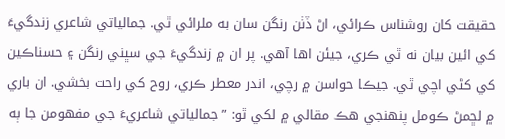حقيقت کان روشناس ڪرائي، اڻ ڏٺن رنگن سان به ملرائي ٿي. جمالياتي شاعري زندگيءَ کي ائين بيان نه ٿي ڪري، جيئن اها آهي. پر ان ۾ زندگيءَ جي سڀني رنگن ۽ حسناڪين کي کڻي اچي ٿي. جيڪا حواسن ۾ رچي، اندر معطر ڪري، روح کي راحت بخشي. ان باري ۾ لڇمڻ ڪومل پنھنجي هڪ مقالي ۾ لکي ٿو: ”جمالياتي شاعريءَ جي مفھومن جا ٻه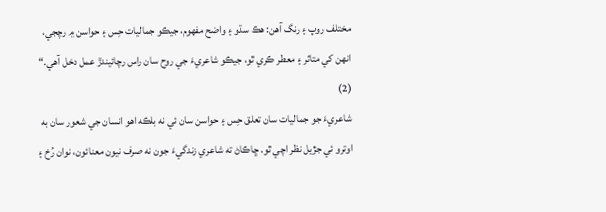مختلف روپ ۽ رنگ آهن: هڪ سڌو ۽ واضح مفھوم، جيڪو جماليات حِس ۽ حواسن ۾ رچجي، انهن کي متاثر ۽ معطر ڪري ٿو، جيڪو شاعريءَ جي روح سان راس رچائيندڙ عمل دخل آهي.“ (2)
شاعريءَ جو جماليات سان تعلق حِس ۽ حواسن سان ئي نه بلڪه اهو انسان جي شعور سان به اوترو ئي جڙيل نظر اچي ٿو. ڇاڪاڻ ته شاعري زندگيءَ جون نه صرف نيون معنائون، نوان رُخ ۽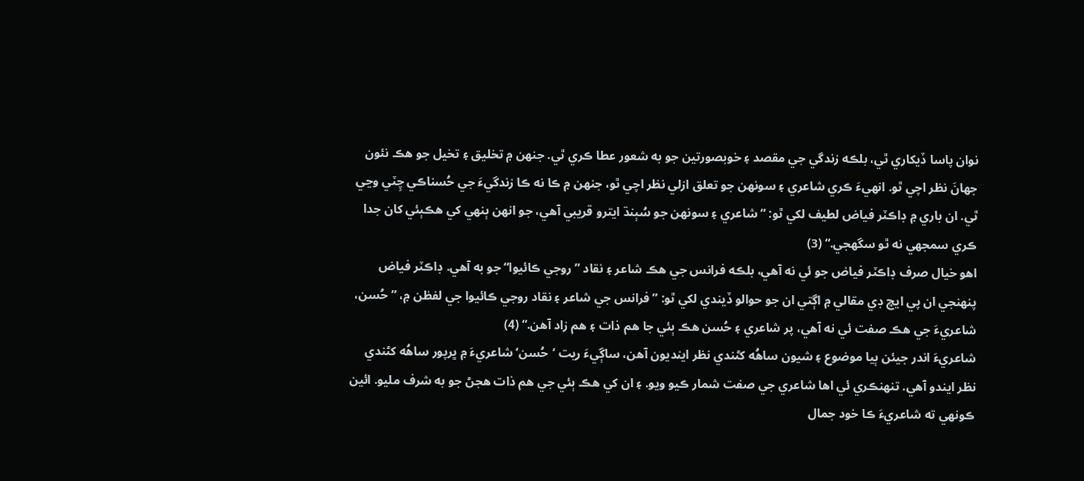نوان پاسا ڏيکاري ٿي، بلڪه زندگي جي مقصد ۽ خوبصورتين جو به شعور عطا ڪري ٿي. جنھن ۾ تخليق ۽ تخيل جو هڪ نئون جهانَ نظر اچي ٿو. انهيءَ ڪري شاعري ۽ سونهن جو تعلق ازلي نظر اچي ٿو، جنھن ۾ ڪا نه ڪا زندگيءَ جي حُسناڪي چِٽي وڃي ٿي. ان باري ۾ ڊاڪٽر فياض لطيف لکي ٿو: “شاعري ۽ سونھن جو سُٻنڌ ايترو قريبي آهي، جو انهن ٻنهي کي هڪٻئي کان جدا ڪري سمجهي نه ٿو سگهجي.“ (3)
اهو خيال صرف ڊاڪٽر فياض جو ئي نه آهي، بلڪه فرانس جي هڪ شاعر ۽ نقاد ”روجي ڪائيوا“ جو به آهي. ڊاڪٽر فياض پنھنجي ان پي ايڇ ڊي مقالي ۾ اڳتي ان جو حوالو ڏيندي لکي ٿو: ”فرانس جي شاعر ۽ نقاد روجي ڪائيوا جي لفظن ۾، ”حُسن، شاعريءَ جي هڪ صفت ئي نه آهي، پر شاعري ۽ حُسن هڪ ٻئي جا هم ذات ۽ هم زاد آهن.“ (4)
شاعريءَ اندر جيئن ٻيا موضوع ۽ شيون ساهُه کڻندي نظر اينديون آهن، ساڳيءَ ريت ’حُسن‘ شاعريءَ ۾ ڀرپور ساهُه کڻندي نظر ايندو آهي. تنھنڪري ئي اها شاعري جي صفت شمار ڪيو ويو. ۽ ان کي هڪ ٻئي جي هم ذات هجڻ جو به شرف مليو. ائين ڪونهي ته شاعريءَ ڪا خود جمال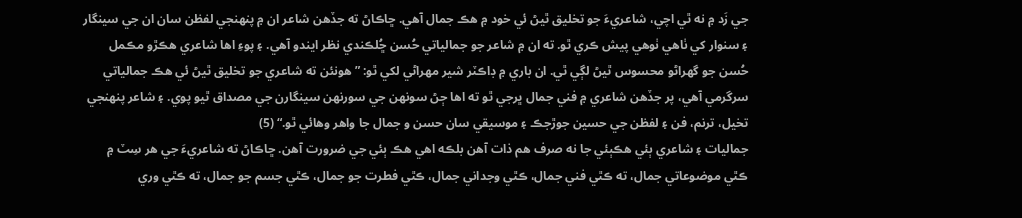جي زَد ۾ نه ٿي اچي، شاعريءَ جو تخليق ٿيڻ ئي خود ۾ هڪ جمال آهي. ڇاڪاڻ ته جڏهن شاعر ان ۾ پنھنجي لفظن سان ان جي سينگار ۽ سنوار کي ٺاهي ٺوهي پيش ڪري ٿو. ته ان ۾ شاعر جو جمالياتي حُسن ڇُلڪندي نظر ايندو آهي. ۽ پوءِ اها شاعري هڪڙو مڪمل حُسن جو گهراڻو محسوس ٿيڻ لڳي ٿي. ان باري ۾ ڊاڪٽر شير مھراڻي لکي ٿو: ”هونئن ته شاعري جو تخليق ٿيڻ ئي هڪ جمالياتي سرگرمي آهي، پر جڏهن شاعري ۾ فني جمال ڀرجي ٿو ته اها ڄڻ سونهن جي سورنھن سينگارن جي مصداق ٿيو پوي. ۽ شاعر پنھنجي تخيل، ترنم، فن ۽ لفظن جي حسين جوڙجڪ ۽ موسيقي سان حسن و جمال جا واهر وهائي ٿو.“ (5)
جماليات ۽ شاعري ٻئي هڪٻئي جا نه صرف هم ذات آهن بلڪه اهي هڪ ٻئي جي ضرورت آهن. ڇاڪاڻ ته شاعريءَ جي هر سِٽ ۾ ڪٿي موضوعاتي جمال، ته ڪٿي فني جمال، ڪٿي وجداني جمال، ڪٿي فطرت جو جمال، ڪٿي جسم جو جمال، ته ڪٿي وري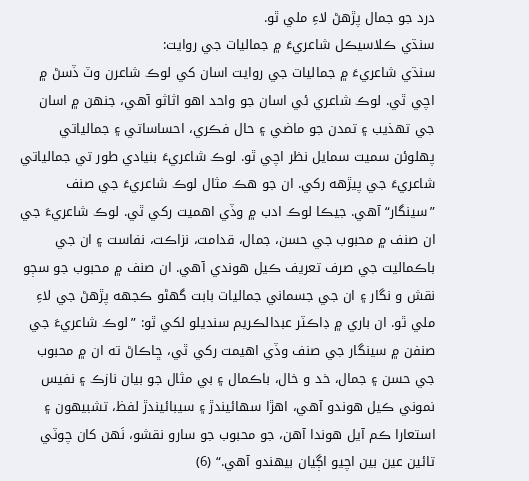درد جو جمال پڙهڻ لاءِ ملي ٿو.
سنڌي ڪلاسيڪل شاعريءَ ۾ جماليات جي روايت:
سنڌي شاعريءَ ۾ جماليات جي روايت اسان کي لوڪ شاعرن وٽ ڏسڻ ۾ اچي ٿي. لوڪ شاعري ئي اسان جو واحد اهو اثاثو آهي، جنھن ۾ اسان جي تھذيب ۽ تمدن جو ماضي ۽ حال فڪري، احساساتي ۽ جمالياتي پھلوئن سميت سمايل نظر اچي ٿو. لوڪ شاعريءَ بنيادي طور تي جمالياتي شاعريءَ جي پيڙهه رکي. ان جو هڪ مثال لوڪ شاعريءَ جي صنف ”سينگار“ آهي. جيڪا لوڪ ادب ۾ وڏي اهميت رکي ٿي. لوڪ شاعريءَ جي ان صنف ۾ محبوب جي حسن، جمال، قدامت، نزاڪت، نفاست ۽ ان جي باڪماليت جي صرف تعريف ڪيل هوندي آهي. ان صنف ۾ محبوب جو سڄو نقش و نگار ۽ ان جي جسماني جماليات بابت گهڻو ڪجهه پڙهڻ جي لاءِ ملي ٿو. ان باري ۾ ڊاڪٽر عبدالڪريم سنديلو لکي ٿو: ”لوڪ شاعريءَ جي صنفن ۾ سينگار جي صنف وڏي اهيمت رکي ٿي، ڇاڪاڻ ته ان ۾ محبوب جي حسن ۽ جمال، خد و خال، باڪمال ۽ بي مثال جو بيان نازڪ ۽ نفيس نموني ڪيل هوندو آهي، اهڙا سھائيندڙ ۽ سيبائيندڙ لفظ، تشبيھون ۽ استعارا ڪم آيل هوندا آهن، جو محبوب جو سارو نقشو، نَهن کان چوٽي تائين عين بين اچيو اڳيان بيھندو آهي.“ (6)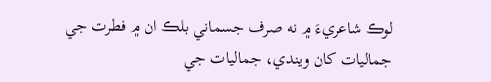لوڪ شاعريءَ ۾ نه صرف جسماني بلڪ ان ۾ فطرت جي جماليات کان ويندي، جماليات جي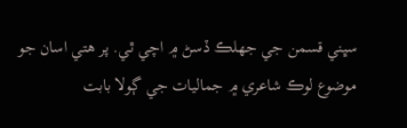سڀني قسمن جي جهلڪ ڏسڻ ۾ اچي ٿي. پر هتي اسان جو موضوع لوڪ شاعري ۾ جماليات جي ڳولا بابت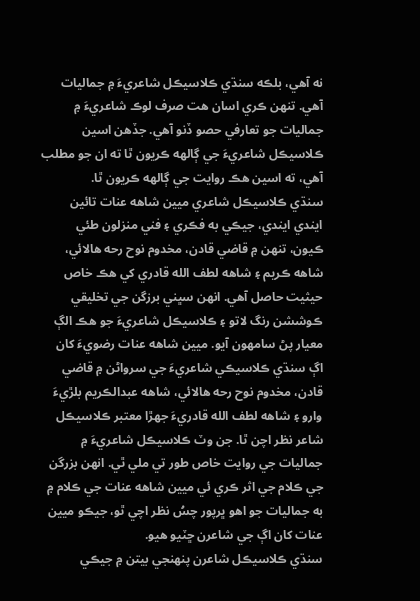نه آهي، بلڪه سنڌي ڪلاسيڪل شاعريءَ ۾ جماليات آهي. تنھن ڪري اسان هت صرف لوڪ شاعريءَ ۾ جماليات جو تعارفي حصو ڏنو آهي. جڏهن اسين ڪلاسيڪل شاعريءَ جي ڳالهه ڪريون ٿا ته ان جو مطلب آهي، ته اسين هڪ روايت جي ڳالهه ڪريون ٿا.
سنڌي ڪلاسيڪل شاعري ميين شاهه عنات تائين ايندي ايندي، جيڪي به فڪري ۽ فني منزلون طئي ڪيون، تنھن ۾ قاضي قادن، مخدوم نوح رحه هالائي،
شاهه ڪريم ۽ شاهه لطف الله قادري کي هڪ خاص حيثيت حاصل آهي. انهن سڀني برزگن جي تخليقي ڪوششن رنگ لاتو ۽ ڪلاسيڪل شاعريءَ جو هڪ الڳ معيار پڻ سامھون آيو. ميين شاهه عنات رضويءَ کان اڳ سنڌي ڪلاسيڪي شاعريءَ جي سرواڻن ۾ قاضي قادن، مخدوم نوح رحه هالائي، شاهه عبدالڪريم بلڙيءَ وارو ۽ شاهه لطف الله قادريءَ جھڙا معتبر ڪلاسيڪل شاعر نظر اچن ٿا. جن وٽ ڪلاسيڪل شاعريءَ ۾ جماليات جي روايت خاص طور تي ملي ٿي. انهن بزرگن جي ڪلام جي اثر ڪري ئي ميين شاهه عنات جي ڪلام ۾ به جماليات جو اهو ڀرپور چسُ نظر اچي ٿو، جيڪو ميين عنات کان اڳ جي شاعرن ڇٽيو هيو.
سنڌي ڪلاسيڪل شاعرن پنھنجي بيتن ۾ جيڪي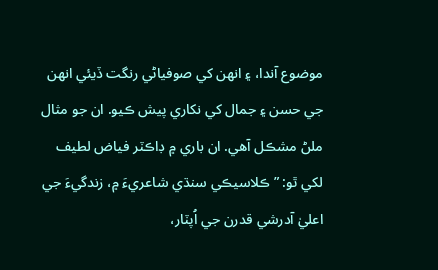موضوع آندا، ۽ انهن کي صوفياڻي رنگت ڏيئي انهن جي حسن ۽ جمال کي نکاري پيش ڪيو. ان جو مثال ملڻ مشڪل آهي. ان باري ۾ ڊاڪٽر فياض لطيف لکي ٿو: ”ڪلاسيڪي سنڌي شاعريءَ ۾، زندگيءَ جي اعليٰ آدرشي قدرن جي اُپٽار،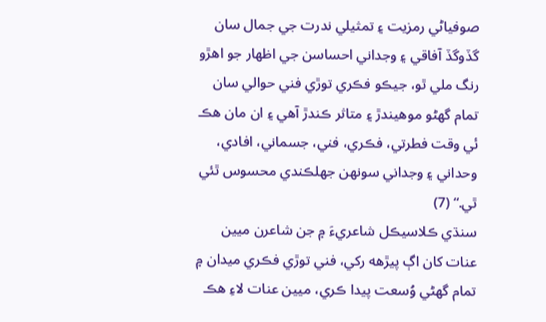صوفياڻي رمزيت ۽ تمثيلي ندرت جي جمال سان گڏوگڏ آفاقي ۽ وجداني احساسن جي اظھار جو اهڙو رنگ ملي ٿو، جيڪو فڪري توڙي فني حوالي سان تمام گهڻو موهيندڙ ۽ متاثر ڪندڙ آهي ۽ ان مان هڪ ئي وقت فطرتي، فڪري، فني، جسماني، افادي، وحداني ۽ وجداني سونهن جهلڪندي محسوس ٿئي ٿي.“ (7)
سنڌي ڪلاسيڪل شاعريءَ ۾ جن شاعرن ميين عنات کان اڳ پيڙهه رکي، فني توڙي فڪري ميدان ۾ تمام گهڻي وُسعت پيدا ڪري، ميين عنات لاءِ هڪ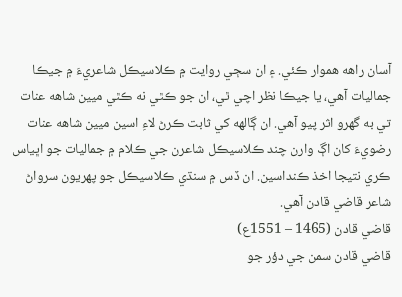آسان راهه هموار ڪئي. ۽ ان سڄي روايت ۾ ڪلاسيڪل شاعريءَ ۾ جيڪا جماليات آهي، يا جيڪا نظر اچي ٿي، ان جو ڪٿي نه ڪٿي ميين شاهه عنات تي به گھرو اثر پيو آهي. ان ڳالهه کي ثابت ڪرڻ لاءِ اسين ميين شاهه عنات رضويءَ کان اڳ وارن چند ڪلاسيڪل شاعرن جي ڪلام ۾ جماليات جو اڀياس ڪري نتيجا اخذ ڪنداسين. ان ڏس ۾ سنڌي ڪلاسيڪل جو پھريون سرواڻ شاعر قاضي قادن آهي.
قاضي قادن (1465 – 1551ع)
قاضي قادن سمن جي دؤر جو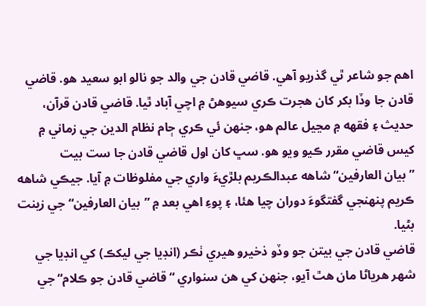اهم جو شاعر ٿي گذريو آهي. قاضي قادن جي والد جو نالو ابو سعيد هو. قاضي قادن جا وڏا بکر کان هجرت ڪري سيوهڻ ۾ اچي آباد ٿيا. قاضي قادن قرآن، حديث ۽ فقهه ۾ مڃيل عالم هو، جنھن ئي ڪري ڄام نظام الدين جي زماني ۾ کيس قاضي مقرر ڪيو ويو هو. سڀ کان اول قاضي قادن جا ست بيت
”بيان العارفين“ شاهه عبدالڪريم بلڙيءَ واري جي مفلوظات ۾ آيا. جيڪي شاهه ڪريم پنھنجي گفتگوءَ دوران چيا هئا، ۽ پوءِ اهي بعد ۾ ”بيان العارفين“ جي زينت بڻيا.
قاضي قادن جي بيتن جو وڏو ذخيرو هيري ٺڪر (انڊيا جي ليکڪ) کي انڊيا جي شھر هرياڻا مان هٿ آيو، جنھن کي هن سنواري “قاضي قادن جو ڪلام“ جي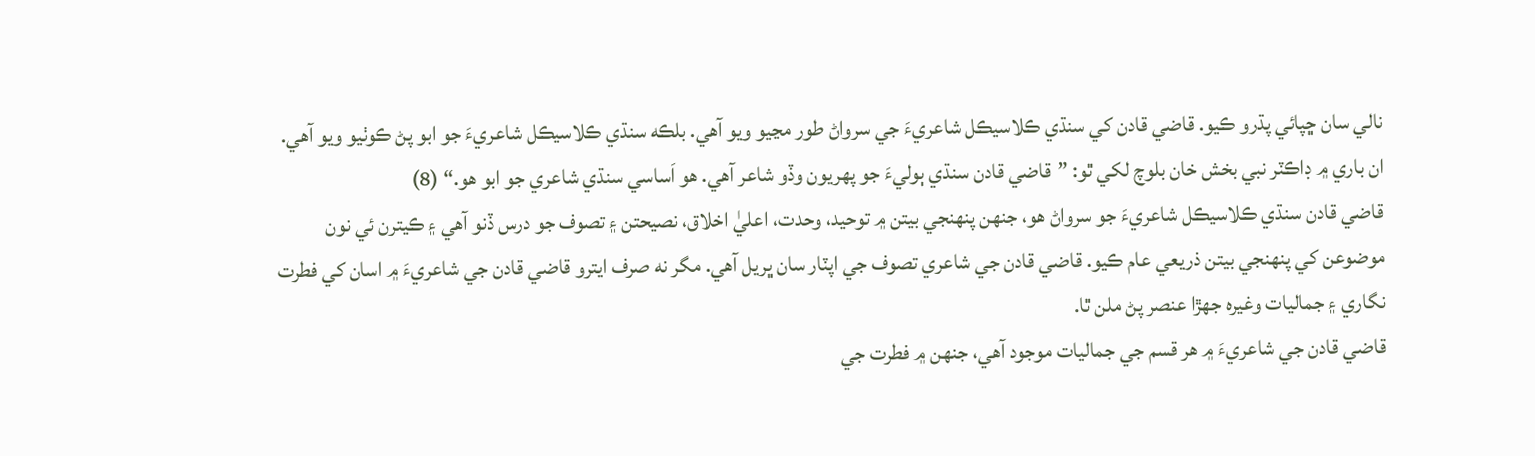نالي سان ڇپائي پڌرو ڪيو. قاضي قادن کي سنڌي ڪلاسيڪل شاعريءَ جي سرواڻ طور مڃيو ويو آهي. بلڪه سنڌي ڪلاسيڪل شاعريءَ جو ابو پڻ ڪوٺيو ويو آهي. ان باري ۾ ڊاڪٽر نبي بخش خان بلوچ لکي ٿو: ”قاضي قادن سنڌي ٻوليءَ جو پھريون وڏو شاعر آهي. هو اَساسي سنڌي شاعري جو ابو هو.“ (8)
قاضي قادن سنڌي ڪلاسيڪل شاعريءَ جو سرواڻ هو، جنھن پنھنجي بيتن ۾ توحيد، وحدت، اعليٰ اخلاق، نصيحتن ۽ تصوف جو درس ڏنو آهي ۽ ڪيترن ئي نون موضوعن کي پنھنجي بيتن ذريعي عام ڪيو. قاضي قادن جي شاعري تصوف جي اپٽار سان ڀريل آهي. مگر نه صرف ايترو قاضي قادن جي شاعريءَ ۾ اسان کي فطرت نگاري ۽ جماليات وغيره جهڙا عنصر پڻ ملن ٿا.
قاضي قادن جي شاعريءَ ۾ هر قسم جي جماليات موجود آهي، جنھن ۾ فطرت جي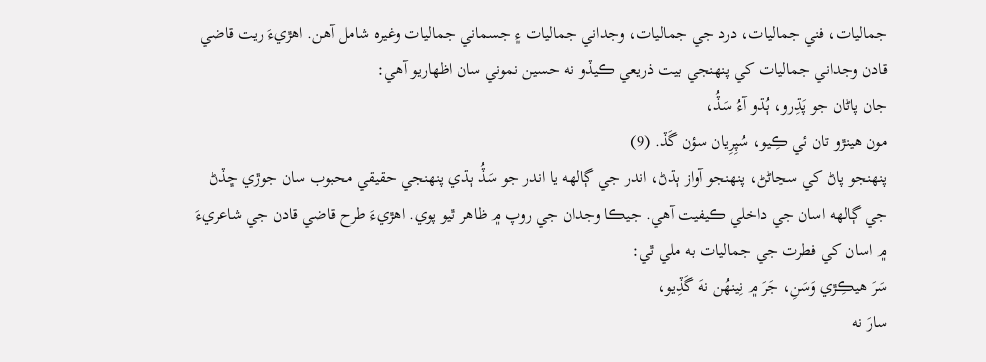جماليات، فني جماليات، درد جي جماليات، وجداني جماليات ۽ جسماني جماليات وغيره شامل آهن. اهڙيءَ ريت قاضي قادن وجداني جماليات کي پنھنجي بيت ذريعي ڪيڏو نه حسين نموني سان اظھاريو آهي:
جان پاڻان جو پَڌِرو، ٻُڌو آءُ سَڏُ،
مون هينڙو تان ئي ڪِيو، سُپِرِيان سؤن گَڏ. (9)
پنھنجو پاڻ کي سڃاڻڻ، پنھنجو آواز ٻڌڻ، اندر جي ڳالهه يا اندر جو سَڏُ ٻڌي پنھنجي حقيقي محبوب سان جوڙي ڇڏڻ جي ڳالهه اسان جي داخلي ڪيفيت آهي. جيڪا وجدان جي روپ ۾ ظاهر ٿيو پوي. اهڙيءَ طرح قاضي قادن جي شاعريءَ ۾ اسان کي فطرت جي جماليات به ملي ٿي:
سَرَ هيڪِڙي وَسَنِ، جَرَ ۾ نِينهُن نهَ گَڏِيو،
سارَ نه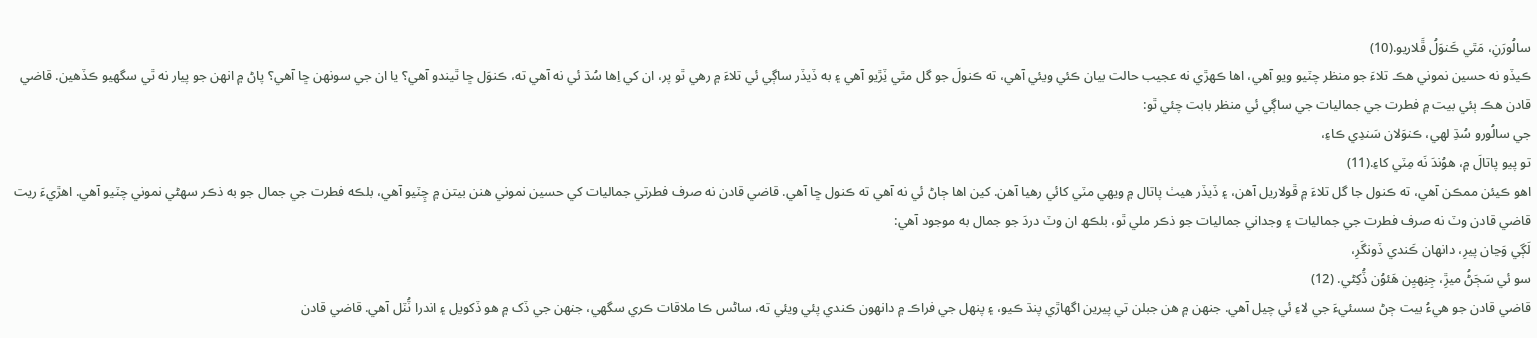سالُورَنِ، مَٿي ڪَنوَلُ ڦَلاريو.(10)
ڪيڏو نه حسين نموني هڪ تلاءَ جو منظر چٽيو ويو آهي، اها ڪھڙي نه عجيب حالت بيان ڪئي ويئي آهي، ته ڪنولَ جو گل مٿي ٽِڙيو آهي ۽ به ڏيڏر ساڳي ئي تلاءَ ۾ رهي ٿو پر، ان کي اِها سُڌ ئي نه آهي ته، ڪنوَل ڇا ٿيندو آهي؟ يا ان جي سونھن ڇا آهي؟ پاڻ ۾ انهن جو پيار نه ٿي سگهيو ڪڏهين. قاضي قادن هڪ ٻئي بيت ۾ فطرت جي جماليات جي ساڳي ئي منظر بابت چئي ٿو:
جي سالُورو سُڌِ لھي، ڪنوَلان سَندِي ڪاءِ،
تو پيو پاتالَ ۾، هوُندَ نَه مِٽي کاءِ.(11)
اهو ڪيئن ممڪن آهي، ته ڪنول جا گل تلاءَ ۾ ڦولاريل آهن، ۽ ڏيڏر هيٺ پاتال ۾ ويھي مٽي کائي رهيا آهن. کين اها ڄاڻ ئي نه آهي ته ڪنول ڇا آهي. قاضي قادن نه صرف فطرتي جماليات کي حسين نموني هنن بيتن ۾ چِٽيو آهي، بلڪه فطرت جي جمال جو به ذڪر سھڻي نموني چٽيو آهي. اهڙيءَ ريت قاضي قادن وٽ نه صرف فطرت جي جماليات ۽ وجداني جماليات جو ذڪر ملي ٿو، بلڪھ ان وٽ دردَ جو جمال به موجود آهي:
لَڳي وَڃان پيرِ، دانهان ڪَندي ڏونگَرِ،
سو ئي سَڄَڻُ ميڙِ، جِنِھيِن هَئوُن ڏُکِڻي. (12)
قاضي قادن جو هيءُ بيت ڄڻ سسئيءَ جي لاءِ ئي چيل آهي. جنھن ۾ هن جبلن تي پيرين اگهاڙي پنڌ ڪيو، ۽ پنهل جي فراڪ ۾ دانهون ڪندي پئي ويئي ته، ساڻس ڪا ملاقات ڪري سگهي، جنھن جي ڏک ۾ هو ڏکويل ۽ اندرا ٽُٽل آهي. قاضي قادن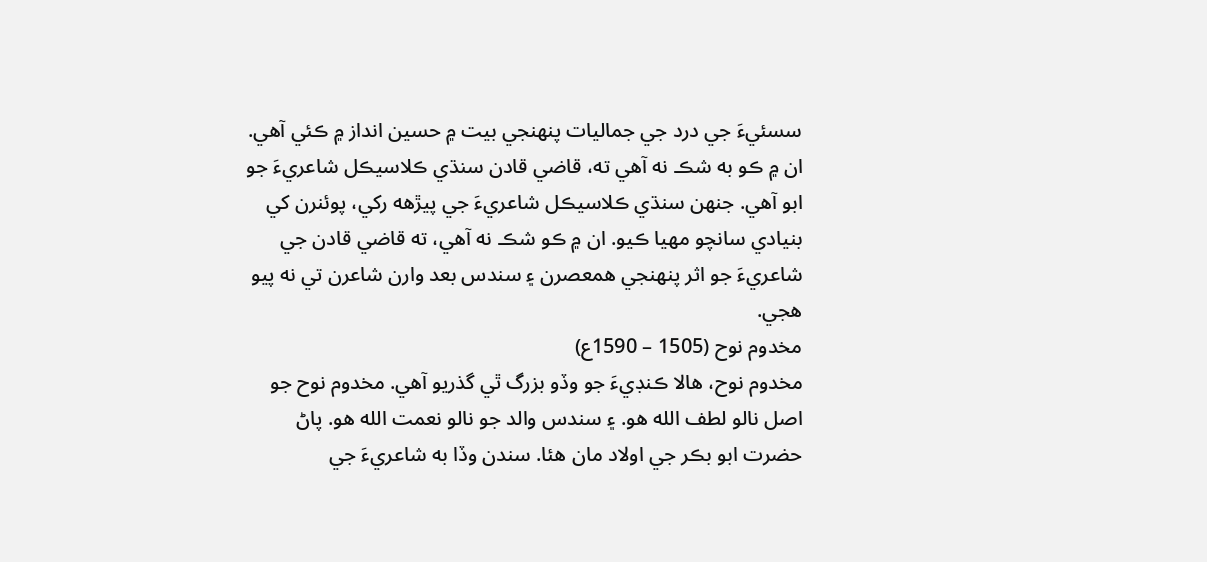سسئيءَ جي درد جي جماليات پنھنجي بيت ۾ حسين انداز ۾ ڪئي آهي. ان ۾ ڪو به شڪ نه آهي ته، قاضي قادن سنڌي ڪلاسيڪل شاعريءَ جو ابو آهي. جنھن سنڌي ڪلاسيڪل شاعريءَ جي پيڙهه رکي، پوئنرن کي بنيادي سانچو مھيا ڪيو. ان ۾ ڪو شڪ نه آهي، ته قاضي قادن جي شاعريءَ جو اثر پنھنجي همعصرن ۽ سندس بعد وارن شاعرن تي نه پيو هجي.
مخدوم نوح (1505 – 1590ع)
مخدوم نوح، هالا ڪنڊيءَ جو وڏو بزرگ ٿي گذريو آهي. مخدوم نوح جو اصل نالو لطف الله هو. ۽ سندس والد جو نالو نعمت الله هو. پاڻ حضرت ابو بڪر جي اولاد مان هئا. سندن وڏا به شاعريءَ جي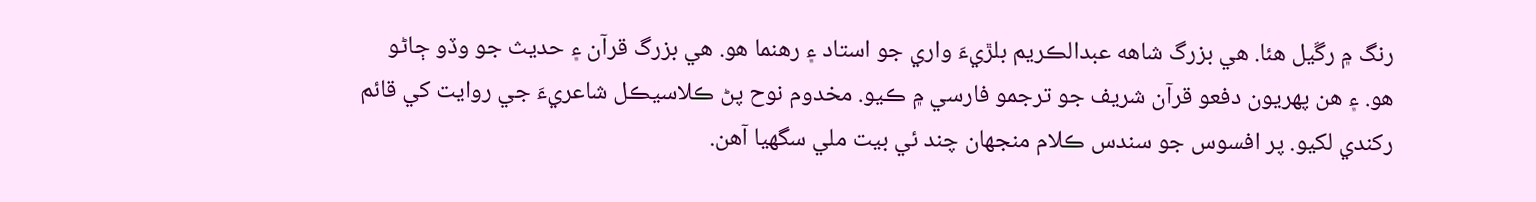رنگ ۾ رڱيل هئا. هي بزرگ شاهه عبدالڪريم بلڙيءَ واري جو استاد ۽ رهنما هو. هي بزرگ قرآن ۽ حديث جو وڏو ڄاڻو هو. ۽ هن پھريون دفعو قرآن شريف جو ترجمو فارسي ۾ ڪيو. مخدوم نوح پڻ ڪلاسيڪل شاعريءَ جي روايت کي قائم رکندي لکيو. پر افسوس جو سندس ڪلام منجهان چند ئي بيت ملي سگهيا آهن.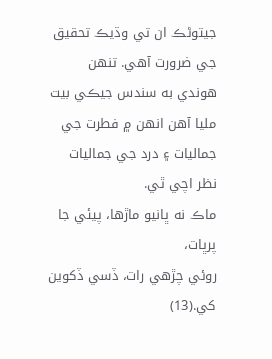جيتوڻڪ ان تي وڌيڪ تحقيق جي ضرورت آهي. تنھن هوندي به سندس جيڪي بيت مليا آهن انهن ۾ فطرت جي جماليات ۽ درد جي جماليات نظر اچي ٿي.
ماڪ نه ڀانيو ماڙها، پيئي جا پرڀات،
روئي چڙهي رات، ڏسي ڏکوين کي.(13)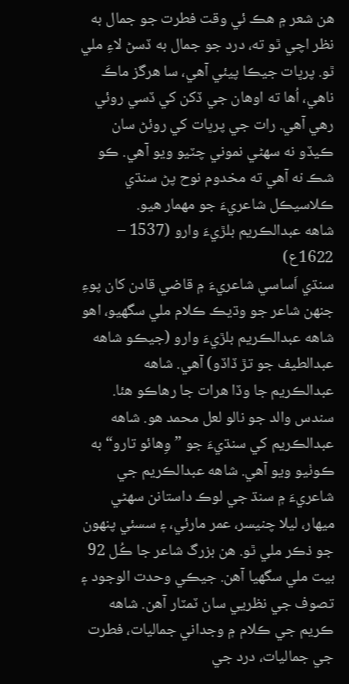هن شعر ۾ هڪ ئي وقت فطرت جو جمال به نظر اچي ٿو ته، درد جو جمال به ڏسڻ لاءِ ملي ٿو. پرڀات جيڪا پيئي آهي، سا هرگز ماڪَ ناهي، اُها ته اوهان جي ڏکن کي ڏسي روئي رهي آهي. رات جي پرڀات کي روئڻ سان ڪيڏو نه سھڻي نموني چٽيو ويو آهي. ڪو شڪ نه آهي ته مخدوم نوح پڻ سنڌي ڪلاسيڪل شاعريءَ جو مھمار هيو.
شاهه عبدالڪريم بلڙيءَ وارو (1537 – 1622ع)
سنڌي اَساسي شاعريءَ ۾ قاضي قادن کان پوءِ جنھن شاعر جو وڌيڪ ڪلام ملي سگهيو، اهو شاهه عبدالڪريم بلڙيءَ وارو (جيڪو شاهه عبدالطيف جو تڙ ڏاڏو) آهي. شاهه عبدالڪريم جا وڏا هرات جا رهاڪو هئا. سندس والد جو نالو لعل محمد هو. شاهه عبدالڪريم کي سنڌيءَ جو ”وِهائو تارو“ به ڪوٺيو ويو آهي. شاهه عبدالڪريم جي شاعريءَ ۾ سنڌ جي لوڪ داستانن سھڻي ميھار، ليلا چنيسر، عمر مارئي، ۽ سسئي پنهون جو ذڪر ملي ٿو. هن بزرگ شاعر جا ڪُل 92 بيت ملي سگهيا آهن. جيڪي وحدت الوجود ۽ تصوف جي نظريي سان ٽمٽار آهن. شاهه ڪريم جي ڪلام ۾ وجداني جماليات، فطرت جي جماليات، درد جي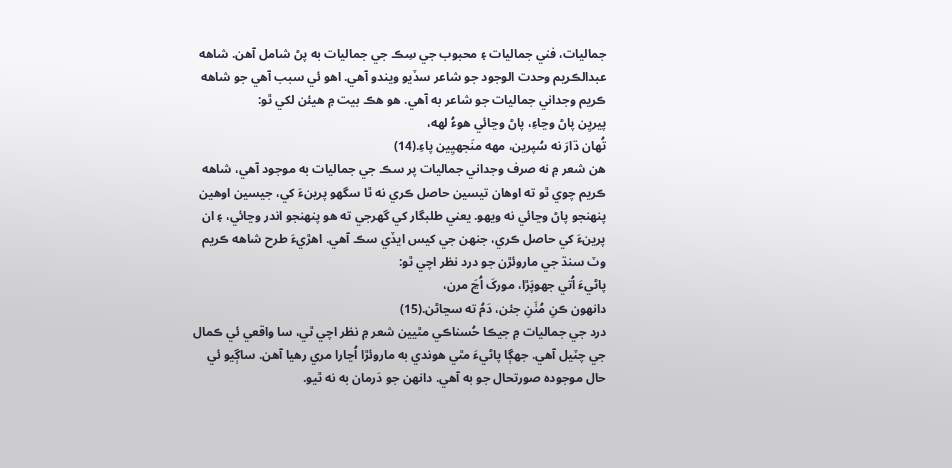جماليات، فني جماليات ۽ محبوب جي سِڪ جي جماليات به پڻ شامل آهن. شاهه عبدالڪريم وحدت الوجود جو شاعر سڏيو ويندو آهي. اهو ئي سبب آهي جو شاهه ڪريم وجداني جماليات جو شاعر به آهي. هو هڪ بيت ۾ هيئن لکي ٿو:
پيريِن پاڻ وڃاءِ، پاڻ وڃائي هوءُ لھه،
تُھان ڌارَ نه سُپرين، مھه منَجهيِين پاءِ.(14)
هن شعر ۾ نه صرف وجداني جماليات پر سڪ جي جماليات به موجود آهي، شاهه ڪريم چوي ٿو ته اوهان تيسين حاصل ڪري نه ٿا سگهو پرينءَ کي، جيسين اوهين پنھنجو پاڻ وڃائي نه ويھو. يعني طلبگار کي گهرجي ته هو پنھنجو اندر وڃائي، ۽ ان پرينءَ کي حاصل ڪري، جنھن جي کيس ايڏي سڪ آهي. اهڙيءَ طرح شاهه ڪريم وٽ سنڌ جي ماروئڙن جو درد نظر اچي ٿو:
پاڻيءَ اُتي جهوپَڙا، مورکَ اُڃَ مرن،
دانهون ڪنِ مُٺَنِ جئن، دَمُ ته سڃاڻن.(15)
درد جي جماليات ۾ جيڪا حُسناڪي مٿيين شعر ۾ نظر اچي ٿي، سا واقعي ئي ڪمال جي چٽيل آهي. جهڳا پاڻيءَ مٿي هوندي به ماروئڙا اُڃارا مري رهيا آهن. ساڳيو ئي حال موجوده صورتحال جو به آهي. دانھن جو دَرمان به نه ٿيو.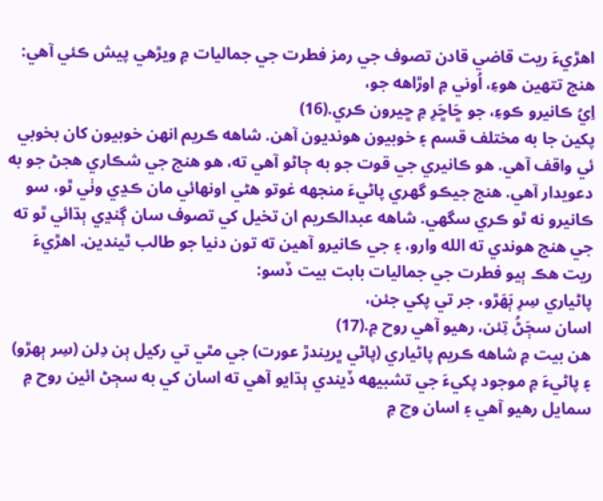اهڙيءَ ريت قاضي قادن تصوف جي رمز فطرت جي جماليات ۾ ويڙهي پيش ڪئي آهي:
هنج تتھين هوءِ، اُوني ۾ اوڙاهه جو،
اِيُ ڪانيرو ڪوءِ، جو ڇَاڇَرِ ۾ ڇيرون ڪري.(16)
پکين جا به مختلف قسم ۽ خوبيون هونديون آهن. شاهه ڪريم انهن خوبيون کان بخوبي ئي واقف آهي. هو ڪانيري جي قوت جو به ڄاڻو آهي ته، هو هنج جي شڪاري هجڻ جو به دعويدار آهي. هنج جيڪو گهري پاڻيءَ منجهه غوتو هڻي اونھائي مان ڪڍي وٺي ٿو، سو ڪانيرو نه ٿو ڪري سگهي. شاهه عبدالڪريم ان تخيل کي تصوف سان ڳنڍي ٻڌائي ٿو ته جي هنج هوندي ته الله وارو، ۽ جي ڪانيرو آهين ته تون دنيا جو طالب ٿيندين. اهڙيءَ ريت هڪ ٻيو فطرت جي جماليات بابت بيت ڏسو:
پاڻياري سِرِ ٻَھَڙو، جر تي پکي جئن،
اسان سڄَڻُ تِئن، رهيو آهي روح ۾.(17)
هن بيت ۾ شاهه ڪريم پاڻياري (پاڻي ڀريندڙ عورت) جي مٿي تي رکيل ٻن دِلن (سِر ٻھڙو) ۽ پاڻيءَ ۾ موجود پکيءَ جي تشبيھه ڏيندي ٻڌايو آهي ته اسان کي به سڄڻ ائين روح ۾ سمايل رهيو آهي ۽ اسان وچ ۾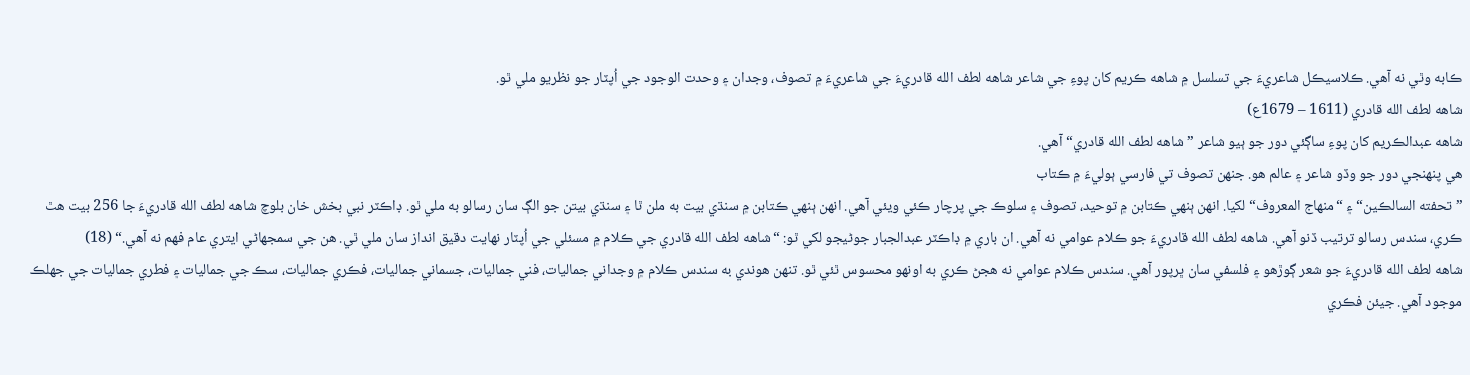ڪابه وٿي نه آهي. ڪلاسيڪل شاعريءَ جي تسلسل ۾ شاهه ڪريم کان پوءِ جي شاعر شاهه لطف الله قادريءَ جي شاعريءَ ۾ تصوف، وجدان ۽ وحدت الوجود جي اُپٽار جو نظريو ملي ٿو.
شاهه لطف الله قادري (1611 – 1679ع)
شاهه عبدالڪريم کان پوءِ ساڳئي دور جو ٻيو شاعر ”شاهه لطف الله قادري“ آهي.
هي پنھنجي دور جو وڏو شاعر ۽ عالم هو. جنھن تصوف تي فارسي ٻوليءَ ۾ ڪتاب
”تحفته السالڪين“ ۽ “منھاج المعروف“ لکيا. انهن ٻنهي ڪتابن ۾ توحيد، تصوف ۽ سلوڪ جي پرچار ڪئي ويئي آهي. انهن ٻنهي ڪتابن ۾ سنڌي بيت به ملن ٿا ۽ سنڌي بيتن جو الڳ سان رسالو به ملي ٿو. ڊاڪٽر نبي بخش خان بلوچ شاهه لطف الله قادريءَ جا 256 بيت هٿ ڪري، سندس رسالو ترتيب ڏنو آهي. شاهه لطف الله قادريءَ جو ڪلام عوامي نه آهي. ان باري ۾ ڊاڪٽر عبدالجبار جوڻيجو لکي ٿو: “شاهه لطف الله قادري جي ڪلام ۾ مسئلي جي اُپٽار نهايت دقيق انداز سان ملي ٿي. هن جي سمجهاڻي ايتري عام فھم نه آهي.“ (18)
شاهه لطف الله قادريءَ جو شعر ڳوڙهو ۽ فلسفي سان ڀرپور آهي. سندس ڪلام عوامي نه هجڻ ڪري به اونهو محسوس ٿئي ٿو. تنھن هوندي به سندس ڪلام ۾ وجداني جماليات، فني جماليات، جسماني جماليات، فڪري جماليات، سڪ جي جماليات ۽ فطري جماليات جي جهلڪ موجود آهي. جيئن فڪري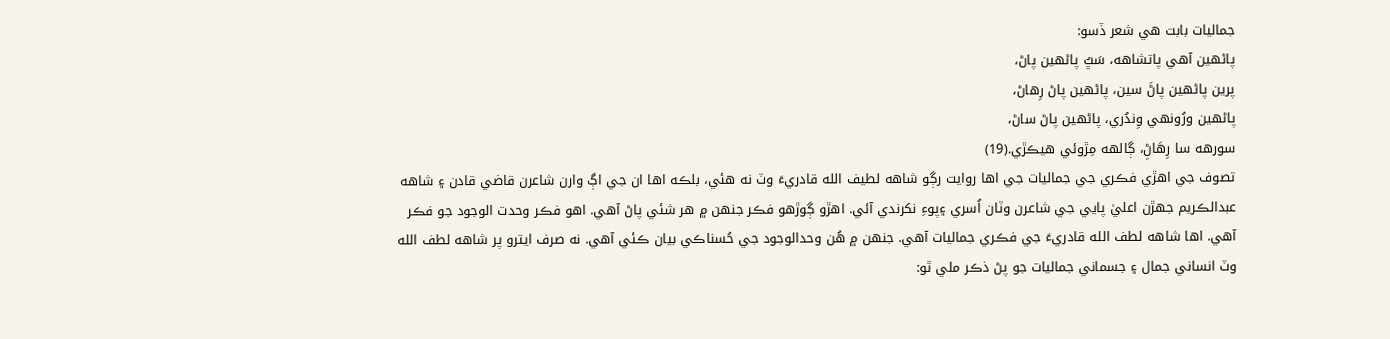جماليات بابت هي شعر ڏسو:
پاڻهين آهي پاتشاهه، سَڀُ پاڻهين پاڻ،
پرين پاڻهين پاڻَ سين، پاڻهين پاڻ رِهاڻ،
پاڻهين ورُونهي وِندُري، پاڻهين پاڻ ساڻ،
سورهه سا رِهَاڻِ، ڳالهه مِڙوئي هيڪڙي.(19)
تصوف جي اهڙي فڪري جي جماليات جي اها روايت رڳو شاهه لطيف الله قادريءَ وٽ نه هئي، بلڪه اها ان جي اڳ وارن شاعرن قاضي قادن ۽ شاهه عبدالڪريم جھڙن اعليٰ پايي جي شاعرن وٽان اُسري ۽پوءِ نکرندي آئي. اهڙو ڳوڙهو فڪر جنھن ۾ هر شئي پاڻ آهي. اهو فڪر وحدت الوجود جو فڪر آهي. اها شاهه لطف الله قادريءَ جي فڪري جماليات آهي. جنھن ۾ هُن وحدالوجود جي حُسناڪي بيان ڪئي آهي. نه صرف ايترو پر شاهه لطف الله وٽ انساني جمال ۽ جسماني جماليات جو پڻ ذڪر ملي ٿو: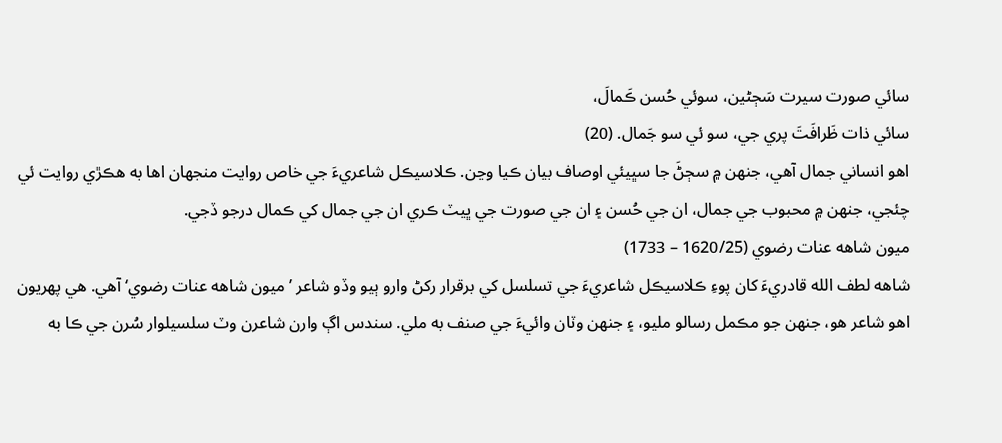سائي صورت سيرت سَڄڻين، سوئي حُسن ڪَمالَ،
سائي ذات ظَرافَتَ پري جي، سو ئي سو جَمال. (20)
اهو انساني جمال آهي، جنھن ۾ سڄڻَ جا سڀيئي اوصاف بيان ڪيا وڃن. ڪلاسيڪل شاعريءَ جي خاص روايت منجهان اها به هڪڙي روايت ئي چئجي، جنھن ۾ محبوب جي جمال، ان جي حُسن ۽ ان جي صورت جي ڀيٽ ڪري ان جي جمال کي ڪمال درجو ڏجي.
ميون شاهه عنات رضوي (1620/25 – 1733)
شاهه لطف الله قادريءَ کان پوءِ ڪلاسيڪل شاعريءَ جي تسلسل کي برقرار رکڻ وارو ٻيو وڏو شاعر ’ميون شاهه عنات رضوي‘ آهي. هي پھريون اهو شاعر هو، جنھن جو مڪمل رسالو مليو، ۽ جنھن وٽان وائيءَ جي صنف به ملي. سندس اڳ وارن شاعرن وٽ سلسيلوار سُرن جي ڪا به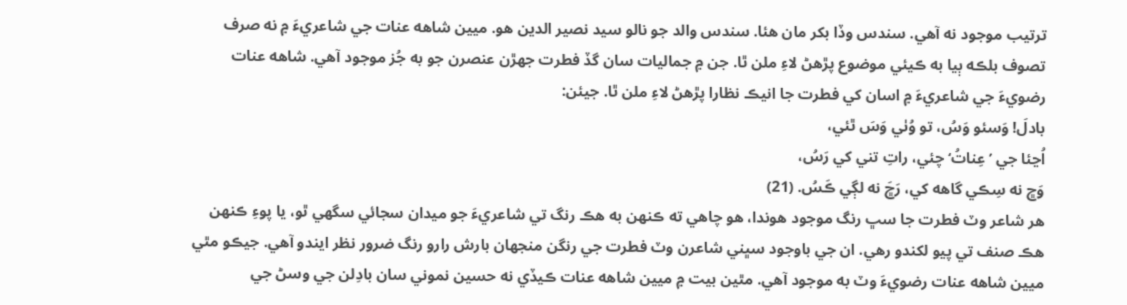ترتيب موجود نه آهي. سندس وڏا بکر مان هئا. سندس والد جو نالو سيد نصير الدين هو. ميين شاهه عنات جي شاعريءَ ۾ نه صرف تصوف بلڪه ٻيا به ڪيئي موضوع پڙهڻ لاءِ ملن ٿا. جن ۾ جماليات سان گڏ فطرت جهڙن عنصرن جو به جُز موجود آهي. شاهه عنات رضويءَ جي شاعريءَ ۾ اسان کي فطرت جا انيڪ نظارا پڙهڻ لاءِ ملن ٿا. جيئن:
بادلَ! وَسئو وَسُ، تو وُٺي وَسَ ٿئي،
اُڃئا جي ’عِناتُ‘ چئي، راتِ تني کي رَسُ،
وَڇ نه سِڪي گاهه کي، رَڇَ نه لڳي ڪَسُ. (21)
هر شاعر وٽ فطرت جا سڀ رنگ موجود هوندا، هو چاهي ته ڪنھن به هڪ رنگ تي شاعريءَ جو ميدان سجائي سگهي ٿو، يا پوءِ ڪنھن هڪ صنف تي پيو لکندو رهي. ان جي باوجود سڀني شاعرن وٽ فطرت جي رنگن منجهان بارش رارو رنگ ضرور نظر ايندو آهي. جيڪو مٿي ميين شاهه عنات رضويءَ وٽ به موجود آهي. مٿين بيت ۾ ميين شاهه عنات ڪيڏي نه حسين نموني سان بادِلن جي وسڻ جي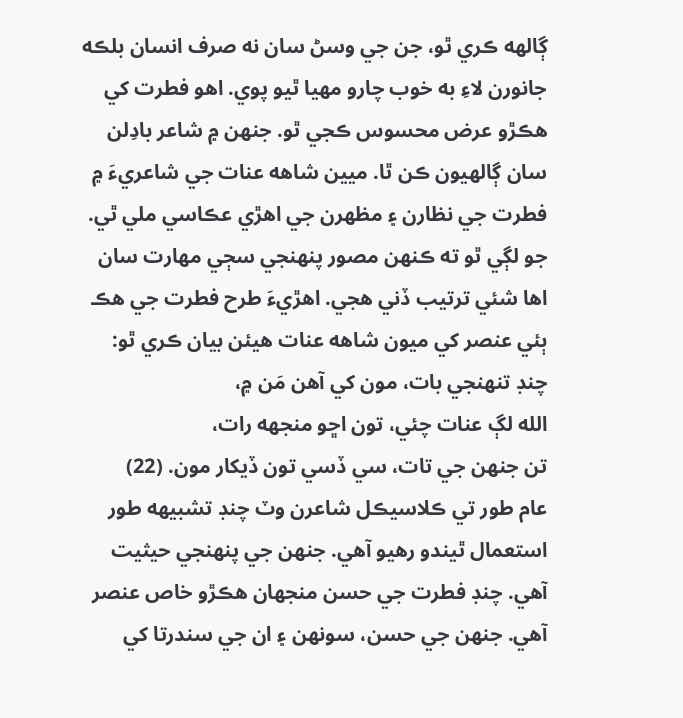ڳالهه ڪري ٿو، جن جي وسڻ سان نه صرف انسان بلڪه جانورن لاءِ به خوب چارو مھيا ٿيو پوي. اهو فطرت کي هڪڙو عرض محسوس ڪجي ٿو. جنھن ۾ شاعر بادِلن سان ڳالهيون ڪن ٿا. ميين شاهه عنات جي شاعريءَ ۾ فطرت جي نظارن ۽ مظھرن جي اهڙي عڪاسي ملي ٿي. جو لڳي ٿو ته ڪنھن مصور پنھنجي سڄي مھارت سان اها شئي ترتيب ڏني هجي. اهڙيءَ طرح فطرت جي هڪ ٻئي عنصر کي ميون شاهه عنات هيئن بيان ڪري ٿو:
چنڊ تنھنجي بات، مون کي آهن مَن ۾،
الله لڳ عنات چئي، تون اڇو منجهه رات،
تن جنھن جي تات، سي ڏسي تون ڏيکار مون. (22)
عام طور تي ڪلاسيڪل شاعرن وٽ چنڊ تشبيھه طور استعمال ٿيندو رهيو آهي. جنھن جي پنھنجي حيثيت آهي. چنڊ فطرت جي حسن منجهان هڪڙو خاص عنصر آهي. جنھن جي حسن، سونهن ۽ ان جي سندرتا کي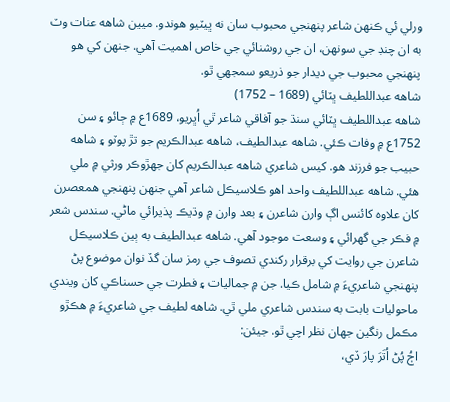ورلي ئي ڪنھن شاعر پنھنجي محبوب سان نه ڀيٽيو هوندو. ميين شاهه عنات وٽ به ان چنڊ جي سونهن، ان جي روشنائي جي خاص اهميت آهي. جنھن کي هو پنھنجي محبوب جي ديدار جو ذريعو سمجهي ٿو.
شاهه عبداللطيف ڀٽائي (1689 – 1752)
شاهه عبداللطيف ڀٽائي سنڌ جو آفاقي شاعر ٿي اُڀريو، 1689ع ۾ ڄائو ۽ سن 1752ع ۾ وفات ڪئي. شاهه عبدالطيف، شاهه عبدالڪريم جو تڙ پوٽو ۽ شاهه حبيب جو فرزند هو. کيس شاعري شاهه عبدالڪريم کان جھڙوڪر ورثي ۾ ملي هئي. شاهه عبداللطيف واحد اهو ڪلاسيڪل شاعر آهي جنھن پنھنجي همعصرن کان علاوه کائنس اڳ وارن شاعرن ۽ بعد وارن ۾ وڌيڪ پذيرائي ماڻي. سندس شعر ۾ فڪر جي گھرائي ۽ وسعت موجود آهي. شاهه عبدالطيف به ٻين ڪلاسيڪل شاعرن جي روايت کي برقرار رکندي تصوف جي رمز سان گڏ نوان موضوع پڻ پنھنجي شاعريءَ ۾ شامل ڪيا. جن ۾ جماليات ۽ فطرت جي حسناڪي کان ويندي ماحوليات بابت به سندس شاعري ملي ٿي. شاهه لطيف جي شاعريءَ ۾ هڪڙو مڪمل رنگين جھان نظر اچي ٿو. جيئن:
اڄُ پُڻ اُتَرَ پارَ ڏي،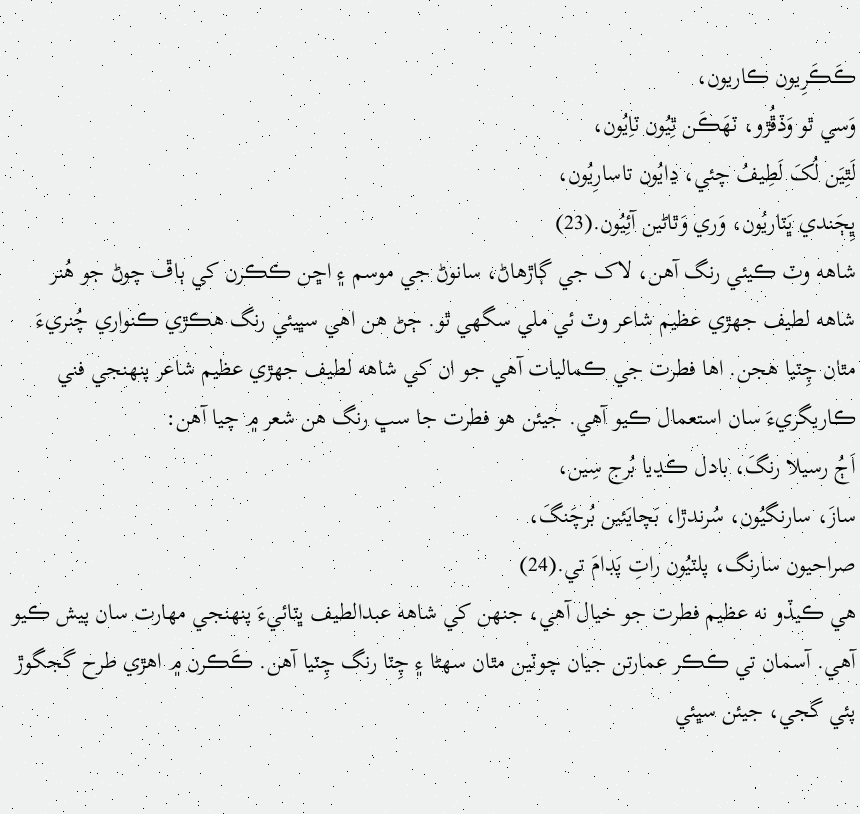ڪَڪَرِيون ڪاريون،
وَسي ٿو وَڏڦُڙو، ٽهَڪَن ٿِيُون ٽاِيُون،
لَٿِيَن لُکَ لَطِيفُ چئي، ڍايُون تاسارِيُون،
ڀِڄَندي ڀَٽاريُون، وَري وَٿاڻين آئِيُون.(23)
شاهه وٽ ڪيئي رنگ آهن، لاک جي ڳاڙهاڻ، سانوڻ جي موسم ۽ اڇن ڪڪرن کي ٻاڦ چوڻ جو هُنر شاهه لطيف جھڙي عظيم شاعر وٽ ئي ملي سگهي ٿو. ڄڻ هن اهي سڀيئي رنگ هڪڙي ڪنواري چُنريءَ مٿان چِٽيا هجن. اها فطرت جي ڪماليات آهي جو ان کي شاهه لطيف جھڙي عظيم شاعر پنھنجي فني ڪاريگريءَ سان استعمال ڪيو آهي. جيئن هو فطرت جا سڀ رنگ هن شعر ۾ چيا آهن:
اَڄُ رسيلا رنگَ، بادل ڪڍيا بُرج سِين،
سازَ، سارنگيُون، سُرندڙا، بَچايَئين بُرچَنگَ،
صراحيون سارنگ، پلٽيُون راتِ پَڊامَ تي.(24)
هي ڪيڏو نه عظيم فطرت جو خيال آهي، جنھن کي شاهه عبدالطيف ڀٽائيءَ پنھنجي مھارت سان پيش ڪيو آهي. آسمان تي ڪڪر عمارتن جيان چوٽين مٿان سھڻا ۽ چِٽا رنگ چِٽيا آهن. ڪَڪرن ۾ اهڙي طرح گجگوڙ پئي گجي، جيئن سڀئي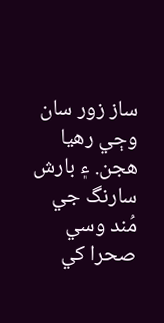ساز زور سان وڄي رهيا هجن. ۽ بارش سارنگ جي مُند وسي صحرا کي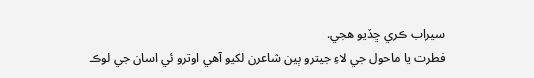سيراب ڪري ڇڏيو هجي.
فطرت يا ماحول جي لاءِ جيترو ٻين شاعرن لکيو آهي اوترو ئي اسان جي لوڪ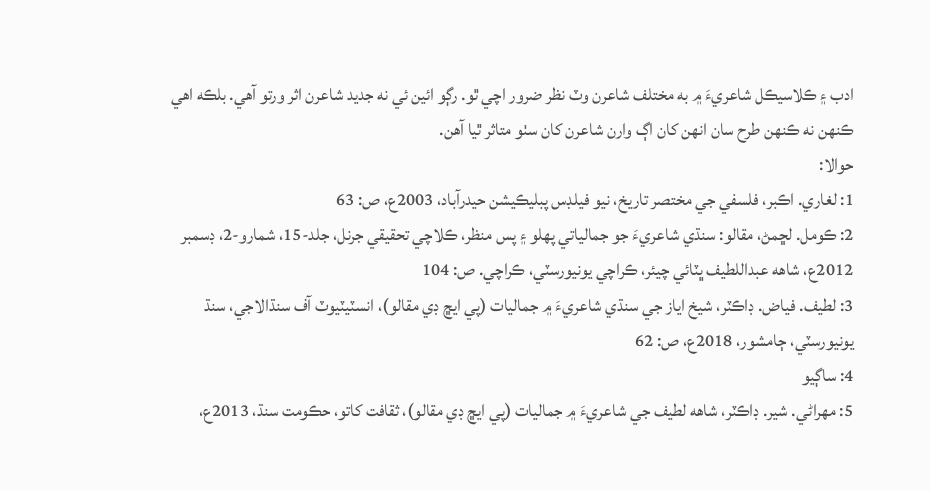ادب ۽ ڪلاسيڪل شاعريءَ ۾ به مختلف شاعرن وٽ نظر ضرور اچي ٿو. رڳو ائين ئي نه جديد شاعرن اثر ورتو آهي. بلڪه اهي ڪنھن نه ڪنھن طرح سان انهن کان اڳ وارن شاعرن کان سٺو متاثر ٿيا آهن.
حوالا:
1: لغاري. اڪبر، فلسفي جي مختصر تاريخ، نيو فيلڊس پبليڪيشن حيدرآباد، 2003ع، ص: 63
2: ڪومل. لڇمڻ، مقالو: سنڌي شاعريءَ جو جمالياتي پھلو ۽ پس منظر، ڪلاچي تحقيقي جرنل، جلد-15، شمارو-2، ڊسمبر 2012ع، شاهه عبداللطيف ڀٽائي چيئر، ڪراچي يونيورسٽي، ڪراچي. ص: 104
3: لطيف. فياض. ڊاڪٽر، شيخ اياز جي سنڌي شاعريءَ ۾ جماليات (پي ايڇ ڊي مقالو)، انسٽيٽيوٽ آف سنڌالاجي، سنڌ يونيورسٽي، ڄامشور، 2018ع، ص: 62
4: ساڳيو
5: مھراڻي. شير. ڊاڪٽر، شاهه لطيف جي شاعريءَ ۾ جماليات (پي ايڇ ڊي مقالو)، ثقافت کاتو، حڪومت سنڌ، 2013ع،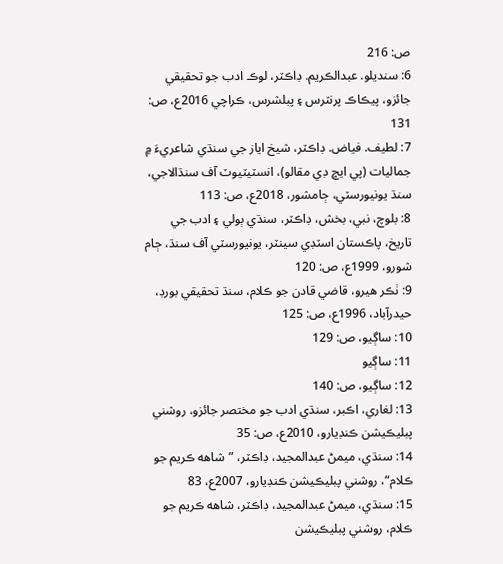ص: 216
6: سنديلو. عبدالڪريم. ڊاڪٽر، لوڪ ادب جو تحقيقي جائزو، پيڪاڪ پرنٽرس ۽ پبلشرس، ڪراچي 2016ع، ص: 131
7: لطيف. فياض. ڊاڪٽر، شيخ اياز جي سنڌي شاعريءَ ۾ جماليات (پي ايڇ ڊي مقالو)، انسٽيٽيوٽ آف سنڌالاجي، سنڌ يونيورسٽي، ڄامشور، 2018ع، ص: 113
8: بلوچ، نبي، بخش، ڊاڪٽر، سنڌي ٻولي ۽ ادب جي تاريخ، پاڪستان اسٽڊي سينٽر، يونيورسٽي آف سنڌ، ڄام شورو، 1999ع، ص: 120
9: ٺڪر هيرو، قاضي قادن جو ڪلام، سنڌ تحقيقي بورڊ، حيدرآباد، 1996ع، ص: 125
10: ساڳيو، ص: 129
11: ساڳيو
12: ساڳيو، ص: 140
13: لغاري، اڪبر، سنڌي ادب جو مختصر جائزو، روشني پبليڪيشن ڪنڊيارو، 2010ع، ص: 35
14: سنڌي، ميمڻ عبدالمجيد، ڊاڪٽر، ”شاهه ڪريم جو ڪلام“، روشني پبليڪيشن ڪنڊيارو، 2007ع، 83
15: سنڌي، ميمڻ عبدالمجيد، ڊاڪٽر، شاهه ڪريم جو ڪلام، روشني پبليڪيشن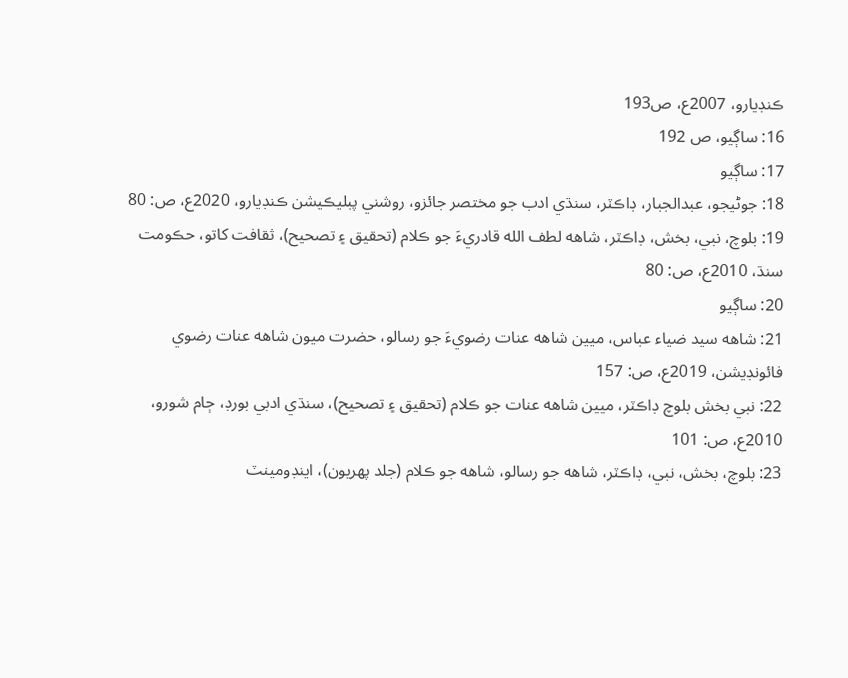ڪنڊيارو، 2007ع، ص193
16: ساڳيو، ص 192
17: ساڳيو
18: جوڻيجو، عبدالجبار، ڊاڪٽر، سنڌي ادب جو مختصر جائزو، روشني پبليڪيشن ڪنڊيارو، 2020ع، ص: 80
19: بلوچ، نبي، بخش، ڊاڪٽر، شاهه لطف الله قادريءَ جو ڪلام (تحقيق ۽ تصحيح)، ثقافت کاتو، حڪومت سنڌ، 2010ع، ص: 80
20: ساڳيو
21: شاهه سيد ضياء عباس، ميين شاهه عنات رضويءَ جو رسالو، حضرت ميون شاهه عنات رضوي فائونڊيشن، 2019ع، ص: 157
22: نبي بخش بلوچ ڊاڪٽر، ميين شاهه عنات جو ڪلام (تحقيق ۽ تصحيح)، سنڌي ادبي بورڊ، ڄام شورو، 2010ع، ص: 101
23: بلوچ، بخش، نبي، ڊاڪٽر، شاهه جو رسالو، شاهه جو ڪلام (جلد پھريون)، اينڊومينٽ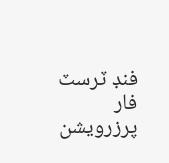فنڊ ٽرسٽ فار پرزرويشن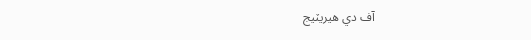آف دي هيريٽيج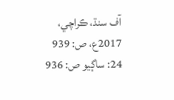آف سنڌ، ڪراچي، 2017ع، ص: 939
24: ساڳيو ص: 936